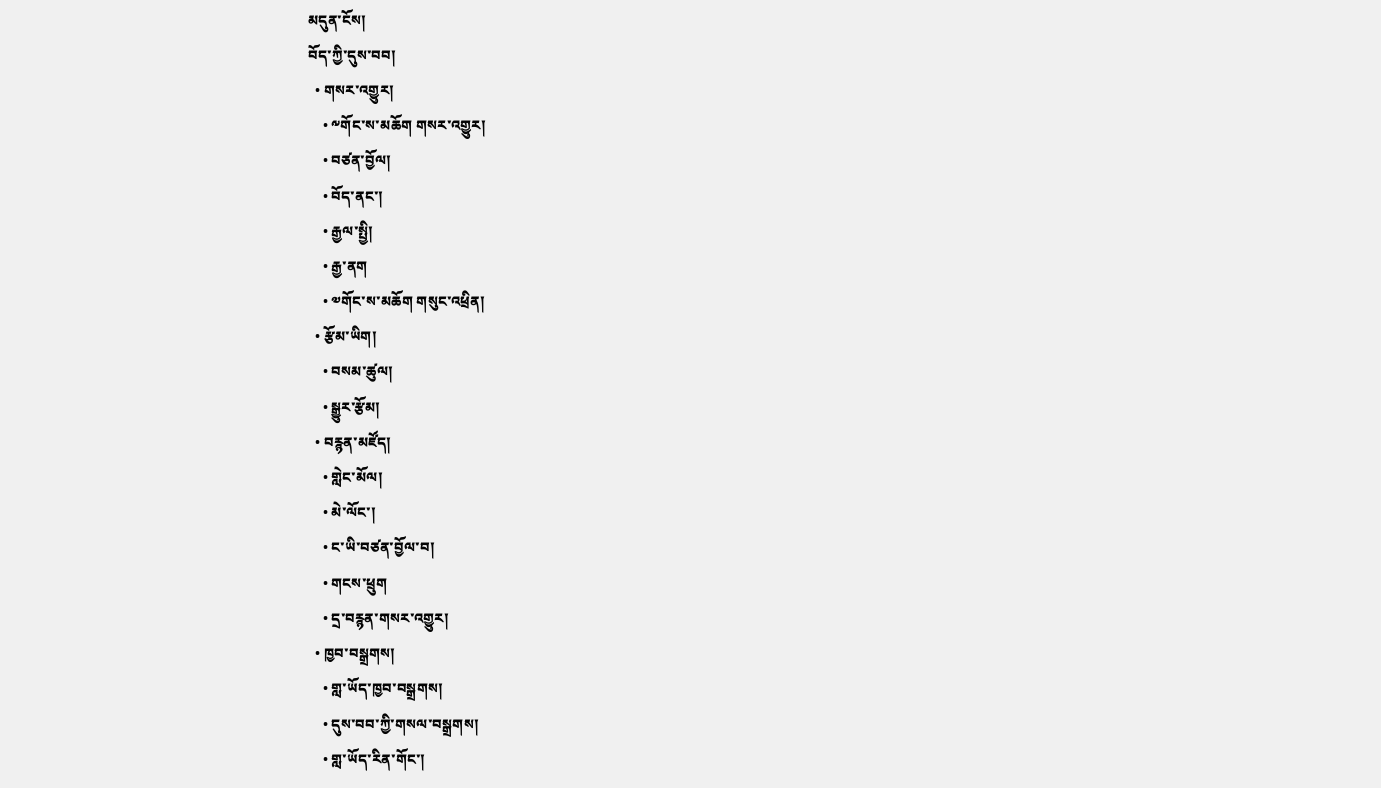མདུན་ངོས།
བོད་ཀྱི་དུས་བབ།
  • གསར་འགྱུར།
    • ༸གོང་ས་མཆོག གསར་འགྱུར།
    • བཙན་བྱོལ།
    • བོད་ནང་།
    • རྒྱལ་སྤྱི།
    • རྒྱ་ནག
    • ༧གོང་ས་མཆོག གསུང་འཕྲིན།
  • རྩོམ་ཡིག།
    • བསམ་ཚུལ།
    • སྒྱུར་རྩོམ།
  • བརྙན་མཛོད།
    • གླེང་མོལ།
    • མེ་ལོང་།
    • ང་ཡི་བཙན་བྱོལ་བ།
    • གངས་ཕྲུག
    • དྲ་བརྙན་གསར་འགྱུར།
  • ཁྱབ་བསྒྲགས།
    • གླ་ཡོད་ཁྱབ་བསྒྲགས།
    • དུས་བབ་ཀྱི་གསལ་བསྒྲགས།
    • གླ་ཡོད་རིན་གོང་།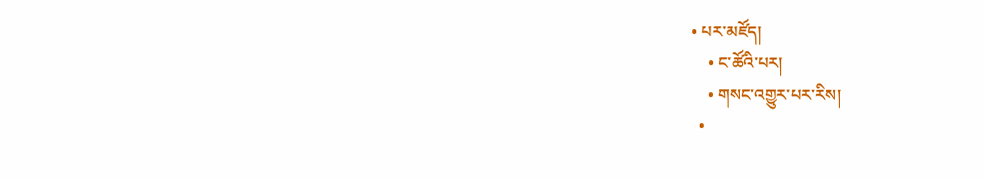• པར་མཛོད།
    • ང་ཚོའི་པར།
    • གསང་འགྱུར་པར་རིས།
  •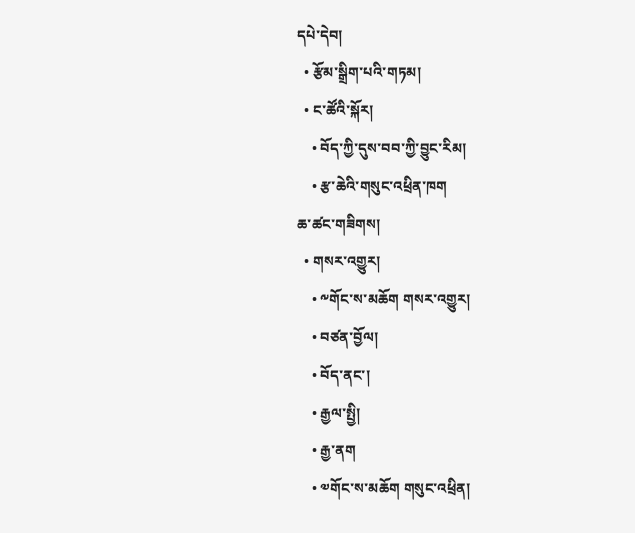དཔེ་དེབ།
  • རྩོམ་སྒྲིག་པའི་གཏམ།
  • ང་ཚོའི་སྐོར།
    • བོད་ཀྱི་དུས་བབ་ཀྱི་བྱུང་རིམ།
    • རྩ་ཆེའི་གསུང་འཕྲིན་ཁག
ཆ་ཚང་གཟིགས།
  • གསར་འགྱུར།
    • ༸གོང་ས་མཆོག གསར་འགྱུར།
    • བཙན་བྱོལ།
    • བོད་ནང་།
    • རྒྱལ་སྤྱི།
    • རྒྱ་ནག
    • ༧གོང་ས་མཆོག གསུང་འཕྲིན།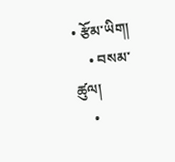• རྩོམ་ཡིག།
    • བསམ་ཚུལ།
    •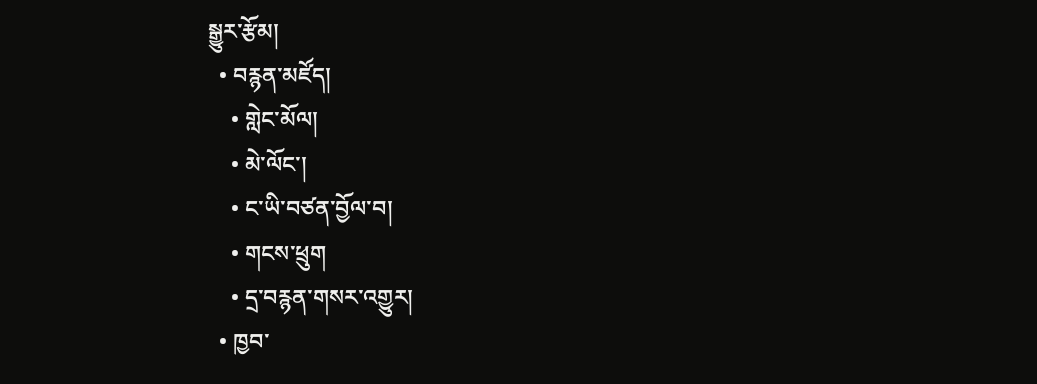སྒྱུར་རྩོམ།
  • བརྙན་མཛོད།
    • གླེང་མོལ།
    • མེ་ལོང་།
    • ང་ཡི་བཙན་བྱོལ་བ།
    • གངས་ཕྲུག
    • དྲ་བརྙན་གསར་འགྱུར།
  • ཁྱབ་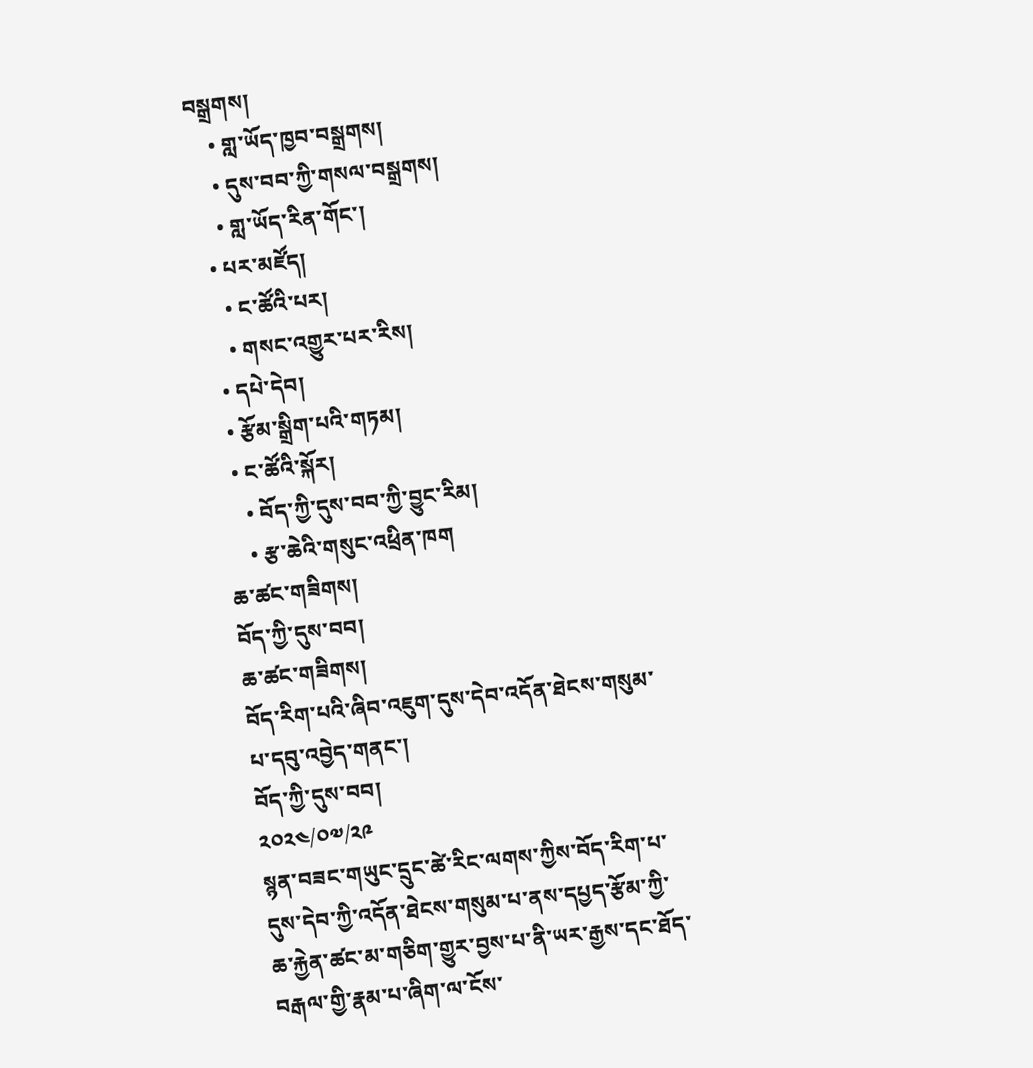བསྒྲགས།
    • གླ་ཡོད་ཁྱབ་བསྒྲགས།
    • དུས་བབ་ཀྱི་གསལ་བསྒྲགས།
    • གླ་ཡོད་རིན་གོང་།
  • པར་མཛོད།
    • ང་ཚོའི་པར།
    • གསང་འགྱུར་པར་རིས།
  • དཔེ་དེབ།
  • རྩོམ་སྒྲིག་པའི་གཏམ།
  • ང་ཚོའི་སྐོར།
    • བོད་ཀྱི་དུས་བབ་ཀྱི་བྱུང་རིམ།
    • རྩ་ཆེའི་གསུང་འཕྲིན་ཁག
ཆ་ཚང་གཟིགས།
བོད་ཀྱི་དུས་བབ།
ཆ་ཚང་གཟིགས།
བོད་རིག་པའི་ཞིབ་འཇུག་དུས་དེབ་འདོན་ཐེངས་གསུམ་པ་དབུ་འབྱེད་གནང་།
བོད་ཀྱི་དུས་བབ།
༢༠༢༤/༠༧/༢༩
སྙན་བཟང་གཡུང་དྲུང་ཚེ་རིང་ལགས་ཀྱིས་བོད་རིག་པ་དུས་དེབ་ཀྱི་འདོན་ཐེངས་གསུམ་པ་ནས་དཔྱད་རྩོམ་ཀྱི་ཆ་རྐྱེན་ཚང་མ་གཅིག་གྱུར་བྱས་པ་ནི་ཡར་རྒྱས་དང་ཐོད་བརྒལ་གྱི་རྣམ་པ་ཞིག་ལ་ངོས་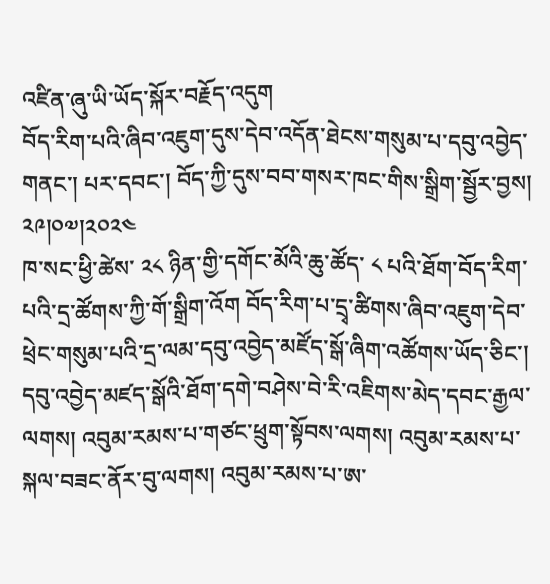འཛིན་ཞུ་ཡི་ཡོད་སྐོར་བརྗོད་འདུག
བོད་རིག་པའི་ཞིབ་འཇུག་དུས་དེབ་འདོན་ཐེངས་གསུམ་པ་དབུ་འབྱེད་གནང་། པར་དབང་། བོད་ཀྱི་དུས་བབ་གསར་ཁང་གིས་སྒྲིག་སྦྱོར་བྱས། ༢༩།༠༧།༢༠༢༤
ཁ་སང་ཕྱི་ཚེས་ ༢༨ ཉིན་གྱི་དགོང་མོའི་ཆུ་ཚོད་ ༨ པའི་ཐོག་བོད་རིག་པའི་དྲ་ཚོགས་ཀྱི་གོ་སྒྲིག་འོག བོད་རིག་པ་དྲྭ་ཚིགས་ཞིབ་འཇུག་དེབ་ཕྲེང་གསུམ་པའི་དྲ་ལམ་དབུ་འབྱེད་མཛོད་སྒོ་ཞིག་འཚོགས་ཡོད་ཅིང་། དབུ་འབྱེད་མཛད་སྒོའི་ཐོག་དགེ་བཤེས་བེ་རི་འཇིགས་མེད་དབང་རྒྱལ་ལགས། འབུམ་རམས་པ་གཙང་ཕྲུག་སྟོབས་ལགས། འབུམ་རམས་པ་སྐལ་བཟང་ནོར་བུ་ལགས། འབུམ་རམས་པ་ཨ་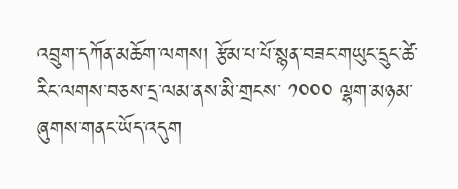འབྲུག་དཀོན་མཆོག་ལགས། རྩོམ་པ་པོ་སྙན་བཟང་གཡུང་དྲུང་ཚེ་རིང་ལགས་བཅས་དྲ་ལམ་ནས་མི་གྲངས་ ༡༠༠༠ ལྷག་མཉམ་ཞུགས་གནང་ཡོད་འདུག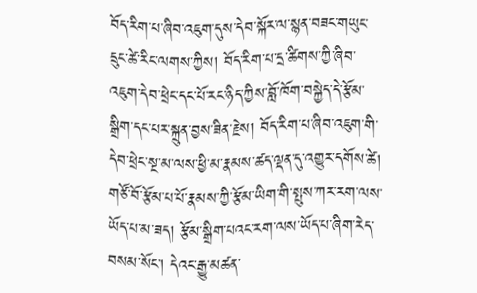བོད་རིག་པ་ཞིབ་འཇུག་དུས་དེབ་སྐོར་ལ་སྙན་བཟང་གཡུང་དྲུང་ཚེ་རིང་ལགས་ཀྱིས། བོད་རིག་པ་དྲ་ཚིགས་ཀྱི་ཞིབ་འཇུག་དེབ་ཕྲེང་དང་པོ་རང་ཉིད་ཀྱིས་བློ་ཁོག་བསྐྱེད་དེ་རྩོམ་སྒྲིག་དང་པར་སྐྲུན་བྱས་ཟིན་རྗེས། བོད་རིག་པ་ཞིབ་འཇུག་གི་དེབ་ཕྲེང་སྔ་མ་ལས་ཕྱི་མ་རྣམས་ཚད་ལྡན་དུ་འགྱུར་དགོས་ཚེ། གཙོ་བོ་རྩོམ་པ་པོ་རྣམས་ཀྱི་རྩོམ་ཡིག་གི་སྤུས་ཀར་རག་ལས་ཡོད་པ་མ་ཟད། རྩོམ་སྒྲིག་པའང་རག་ལས་ཡོད་པ་ཞིག་རེད་བསམ་སོང་། དེའང་རྒྱུ་མཚན་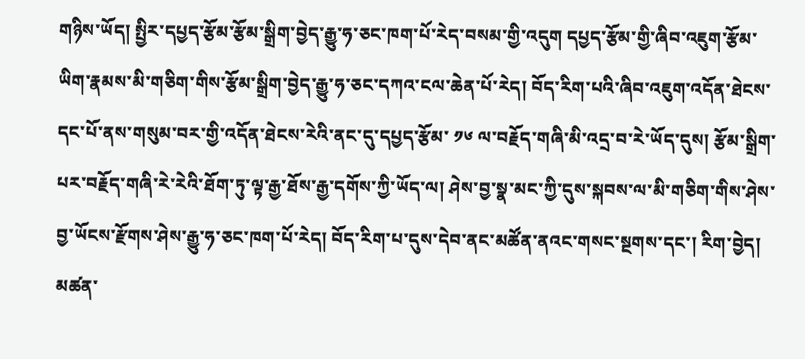གཉིས་ཡོད། སྤྱིར་དཔྱད་རྩོམ་རྩོམ་སྒྲིག་བྱེད་རྒྱུ་ཧ་ཅང་ཁག་པོ་རེད་བསམ་གྱི་འདུག དཔྱད་རྩོམ་གྱི་ཞིབ་འཇུག་རྩོམ་ཡིག་རྣམས་མི་གཅིག་གིས་རྩོམ་སྒྲིག་བྱེད་རྒྱུ་ཧ་ཅང་དཀའ་ངལ་ཆེན་པོ་རེད། བོད་རིག་པའི་ཞིབ་འཇུག་འདོན་ཐེངས་དང་པོ་ནས་གསུམ་བར་གྱི་འདོན་ཐེངས་རེའི་ནང་དུ་དཔྱད་རྩོམ་ ༡༦ ལ་བརྗོད་གཞི་མི་འདྲ་བ་རེ་ཡོད་དུས། རྩོམ་སྒྲིག་པར་བརྗོད་གཞི་རེ་རེའི་ཐོག་ཏུ་ལྟ་རྒྱ་ཐོས་རྒྱ་དགོས་ཀྱི་ཡོད་ལ། ཤེས་བྱ་སྣ་མང་ཀྱི་དུས་སྐབས་ལ་མི་གཅིག་གིས་ཤེས་བྱ་ཡོངས་རྫོགས་ཤེས་རྒྱུ་ཧ་ཅང་ཁག་པོ་རེད། བོད་རིག་པ་དུས་དེབ་ནང་མཚོན་ནའང་གསང་སྔགས་དང་། རིག་བྱེད། མཚན་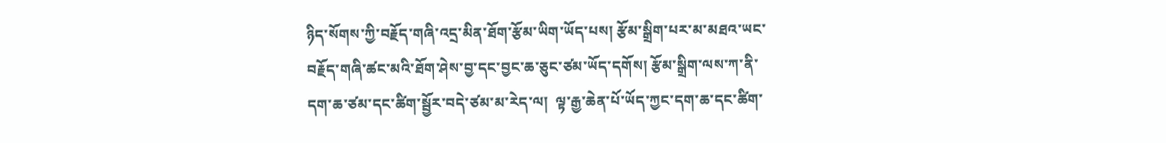ཉིད་སོགས་ཀྱི་བརྗོད་གཞི་འདྲ་མིན་ཐོག་རྩོམ་ཡིག་ཡོད་པས། རྩོམ་སྒྲིག་པར་མ་མཐའ་ཡང་བརྗོད་གཞི་ཚང་མའི་ཐོག་ཤེས་བྱ་དང་བྱང་ཆ་ཅུང་ཙམ་ཡོད་དགོས། རྩོམ་སྒྲིག་ལས་ཀ་ནི་དག་ཆ་ཙམ་དང་ཚིག་སྦྱོར་བདེ་ཙམ་མ་རེད་ལ།  ལྟ་རྒྱ་ཆེན་པོ་ཡོད་ཀྱང་དག་ཆ་དང་ཚིག་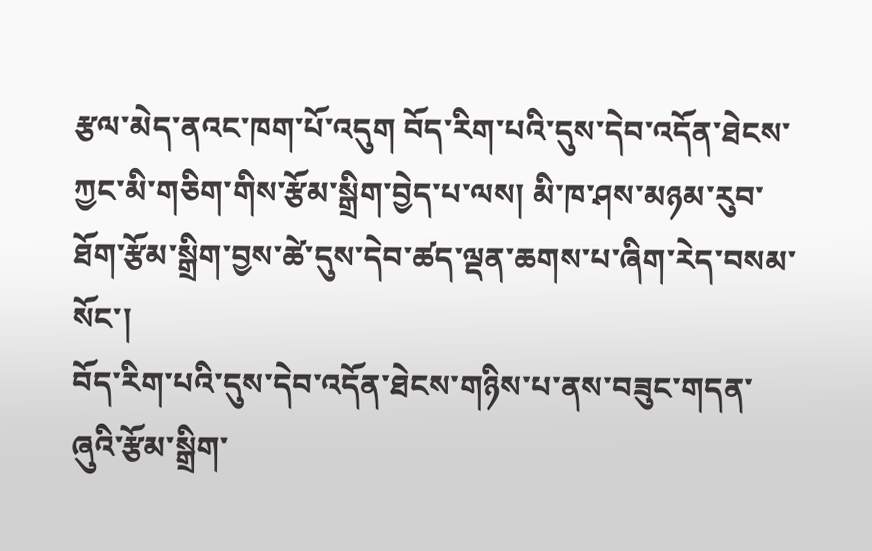རྩལ་མེད་ནའང་ཁག་པོ་འདུག བོད་རིག་པའི་དུས་དེབ་འདོན་ཐེངས་ཀྱང་མི་གཅིག་གིས་རྩོམ་སྒྲིག་བྱེད་པ་ལས། མི་ཁ་ཤས་མཉམ་རུབ་ཐོག་རྩོམ་སྒྲིག་བྱས་ཚེ་དུས་དེབ་ཚད་ལྡན་ཆགས་པ་ཞིག་རེད་བསམ་སོང་།
བོད་རིག་པའི་དུས་དེབ་འདོན་ཐེངས་གཉིས་པ་ནས་བཟུང་གདན་ཞུའི་རྩོམ་སྒྲིག་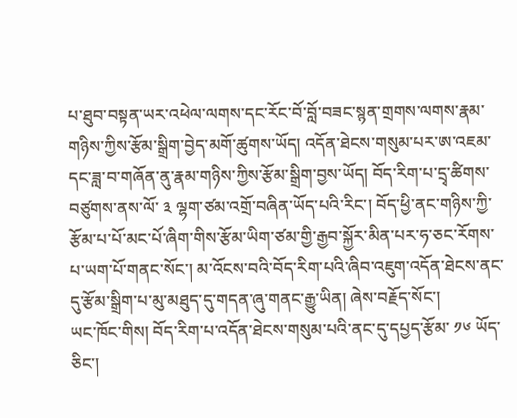པ་ཐུབ་བསྟན་ཡར་འཕེལ་ལགས་དང་རོང་བོ་བློ་བཟང་སྙན་གྲགས་ལགས་རྣམ་གཉིས་ཀྱིས་རྩོམ་སྒྲིག་བྱེད་མགོ་ཚུགས་ཡོད། འདོན་ཐེངས་གསུམ་པར་ཨ་འཇམ་དང་ཟླ་བ་གཞོན་ནུ་རྣམ་གཉིས་ཀྱིས་རྩོམ་སྒྲིག་བྱས་ཡོད། བོད་རིག་པ་དྲྭ་ཚིགས་བཙུགས་ནས་ལོ་ ༣ ལྷག་ཙམ་འགྲོ་བཞིན་ཡོད་པའི་རིང་། བོད་ཕྱི་ནང་གཉིས་ཀྱི་རྩོམ་པ་པོ་མང་པོ་ཞིག་གིས་རྩོམ་ཡིག་ཙམ་གྱི་རྒྱབ་སྐྱོར་མིན་པར་ཧ་ཅང་རོགས་པ་ཡག་པོ་གནང་སོང་། མ་འོངས་བའི་བོད་རིག་པའི་ཞིབ་འཇུག་འདོན་ཐེངས་ནང་དུ་རྩོམ་སྒྲིག་པ་མུ་མཐུད་དུ་གདན་ཞུ་གནང་རྒྱུ་ཡིན། ཞེས་བརྗོད་སོང་།
ཡང་ཁོང་གིས། བོད་རིག་པ་འདོན་ཐེངས་གསུམ་པའི་ནང་དུ་དཔྱད་རྩོམ་ ༡༦ ཡོད་ཅིང་།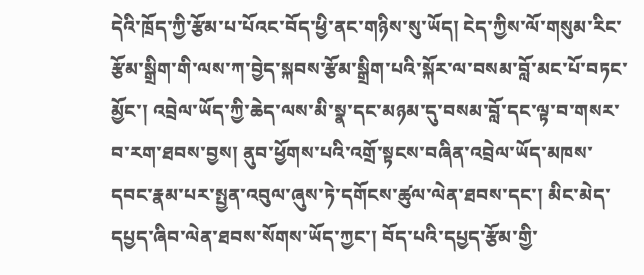དེའི་ཁྲོད་ཀྱི་རྩོམ་པ་པོའང་བོད་ཕྱི་ནང་གཉིས་སུ་ཡོད། ངེད་ཀྱིས་ལོ་གསུམ་རིང་རྩོམ་སྒྲིག་གི་ལས་ཀ་བྱེད་སྐབས་རྩོམ་སྒྲིག་པའི་སྐོར་ལ་བསམ་བློ་མང་པོ་བཏང་མྱོང་། འབྲེལ་ཡོད་ཀྱི་ཆེད་ལས་མི་སྣ་དང་མཉམ་དུ་བསམ་བློ་དང་ལྟ་བ་གསར་བ་རག་ཐབས་བྱས། ནུབ་ཕྱོགས་པའི་འགྲོ་སྟངས་བཞིན་འབྲེལ་ཡོད་མཁས་དབང་རྣམ་པར་སྤྱན་འབུལ་ཞུས་ཏེ་དགོངས་ཚུལ་ལེན་ཐབས་དང་། མིང་མེད་དཔྱད་ཞིབ་ལེན་ཐབས་སོགས་ཡོད་ཀྱང་། བོད་པའི་དཔྱད་རྩོམ་གྱི་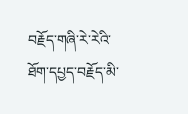བརྗོད་གཞི་རེ་རེའི་ཐོག་དཔྱད་བརྗོད་མི་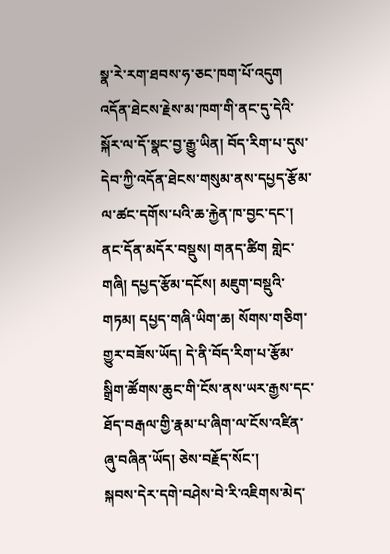སྣ་རེ་རག་ཐབས་ཧ་ཅང་ཁག་པོ་འདུག འདོན་ཐེངས་རྗེས་མ་ཁག་གི་ནང་དུ་དེའི་སྐོར་ལ་དོ་སྣང་བྱ་རྒྱུ་ཡིན། བོད་རིག་པ་དུས་དེབ་ཀྱི་འདོན་ཐེངས་གསུམ་ནས་དཔྱད་རྩོམ་ལ་ཚང་དགོས་པའི་ཆ་རྐྱེན་ཁ་བྱང་དང་། ནང་དོན་མདོར་བསྡུས། གནད་ཚིག གླེང་གཞི། དཔྱད་རྩོམ་དངོས། མཇུག་བསྡུའི་གཏམ། དཔྱད་གཞི་ཡིག་ཆ། སོགས་གཅིག་གྱུར་བཟོས་ཡོད། དེ་ནི་བོད་རིག་པ་རྩོམ་སྒྲིག་ཚོགས་ཆུང་གི་ངོས་ནས་ཡར་རྒྱས་དང་ཐོད་བརྒལ་གྱི་རྣམ་པ་ཞིག་ལ་ངོས་འཛིན་ཞུ་བཞིན་ཡོད། ཅེས་བརྗོད་སོང་།
སྐབས་དེར་དགེ་བཤེས་བེ་རི་འཇིགས་མེད་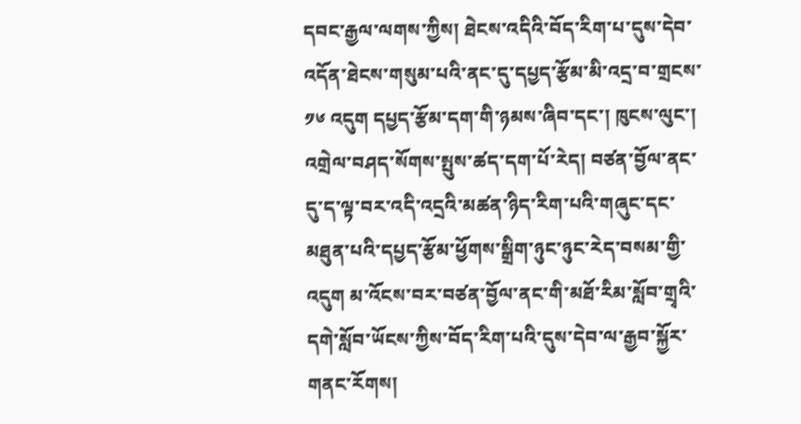དབང་རྒྱལ་ལགས་ཀྱིས། ཐེངས་འདིའི་བོད་རིག་པ་དུས་དེབ་འདོན་ཐེངས་གསུམ་པའི་ནང་དུ་དཔྱད་རྩོམ་མི་འདྲ་བ་གྲངས་ ༡༦ འདུག དཔྱད་རྩོམ་དག་གི་ཉམས་ཞིབ་དང་། ཁུངས་ལུང་། འགྲེལ་བཤད་སོགས་སྤུས་ཚད་དག་པོ་རེད། བཙན་བྱོལ་ནང་དུ་ད་ལྟ་བར་འདི་འདྲའི་མཚན་ཉིད་རིག་པའི་གཞུང་དང་མཐུན་པའི་དཔྱད་རྩོམ་ཕྱོགས་སྒྲིག་ཉུང་ཉུང་རེད་བསམ་གྱི་འདུག མ་འོངས་བར་བཙན་བྱོལ་ནང་གི་མཐོ་རིམ་སློབ་གྲྭའི་དགེ་སློབ་ཡོངས་ཀྱིས་བོད་རིག་པའི་དུས་དེབ་ལ་རྒྱབ་སྐྱོར་གནང་རོགས།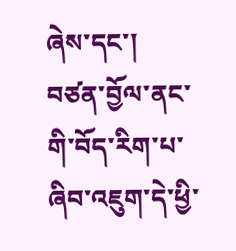ཞེས་དང་། བཙན་བྱོལ་ནང་གི་བོད་རིག་པ་ཞིབ་འཇུག་དེ་ཕྱི་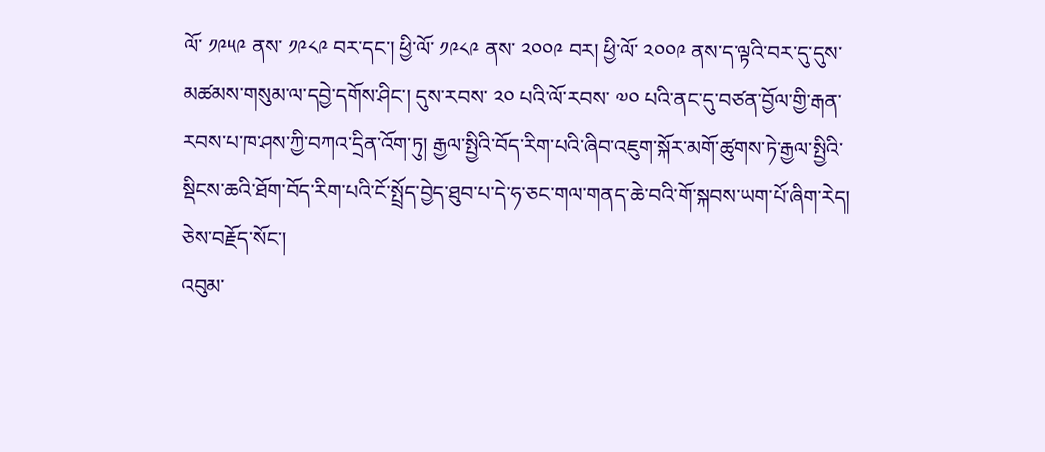ལོ་ ༡༩༥༩ ནས་ ༡༩༨༩ བར་དང་། ཕྱི་ལོ་ ༡༩༨༩ ནས་ ༢༠༠༩ བར། ཕྱི་ལོ་ ༢༠༠༩ ནས་ད་ལྟའི་བར་དུ་དུས་མཚམས་གསུམ་ལ་དབྱེ་དགོས་ཤིང་། དུས་རབས་ ༢༠ པའི་ལོ་རབས་ ༧༠ པའི་ནང་དུ་བཙན་བྱོལ་གྱི་རྒན་རབས་པ་ཁ་ཤས་ཀྱི་བཀའ་དྲིན་འོག་ཏུ། རྒྱལ་སྤྱིའི་བོད་རིག་པའི་ཞིབ་འཇུག་སྐོར་མགོ་ཚུགས་ཏེ་རྒྱལ་སྤྱིའི་སྡིངས་ཆའི་ཐོག་བོད་རིག་པའི་ངོ་སྤྲོད་བྱེད་ཐུབ་པ་དེ་ཧ་ཅང་གལ་གནད་ཆེ་བའི་གོ་སྐབས་ཡག་པོ་ཞིག་རེད། ཅེས་བརྗོད་སོང་།
འབུམ་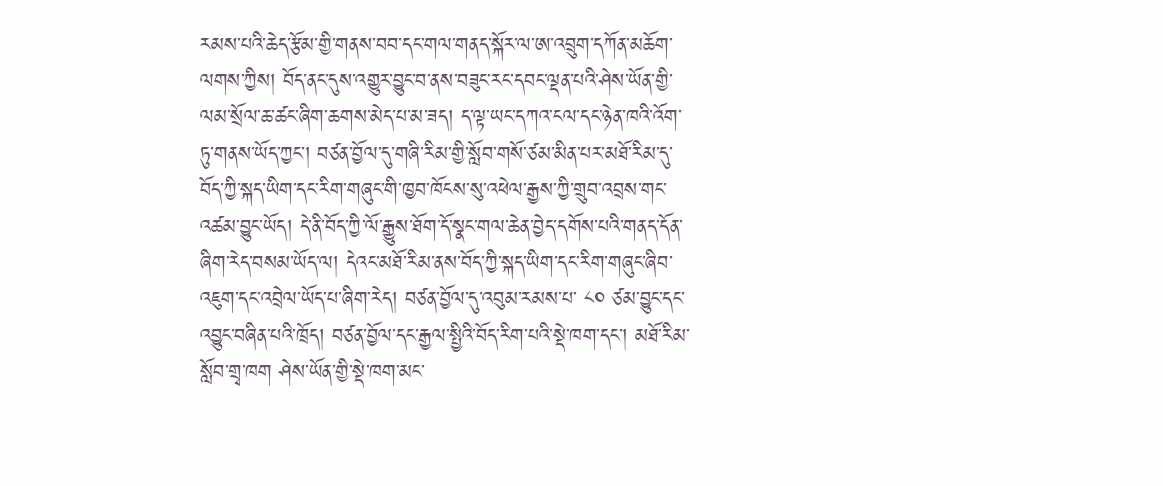རམས་པའི་ཆེད་རྩོམ་གྱི་གནས་བབ་དང་གལ་གནད་སྐོར་ལ་ཨ་འབྲུག་དཀོན་མཆོག་ལགས་ཀྱིས། བོད་ནང་དུས་འགྱུར་བྱུང་བ་ནས་བཟུང་རང་དབང་ལྡན་པའི་ཤེས་ཡོན་གྱི་ལམ་སྲོལ་ཆ་ཚང་ཞིག་ཆགས་མེད་པ་མ་ཟད། ད་ལྟ་ཡང་དཀའ་ངལ་དང་ཉེན་ཁའི་འོག་ཏུ་གནས་ཡོད་ཀྱང་། བཙན་བྱོལ་དུ་གཞི་རིམ་གྱི་སློབ་གསོ་ཙམ་མིན་པར་མཐོ་རིམ་དུ་བོད་ཀྱི་སྐད་ཡིག་དང་རིག་གཞུང་གི་ཁྱབ་ཁོངས་སུ་འཕེལ་རྒྱས་ཀྱི་གྲུབ་འབྲས་གང་འཚམ་བྱུང་ཡོད། དེ་ནི་བོད་ཀྱི་ལོ་རྒྱུས་ཐོག་དོ་སྣང་གལ་ཆེན་བྱེད་དགོས་པའི་གནད་དོན་ཞིག་རེད་བསམ་ཡོད་ལ། དེའང་མཐོ་རིམ་ནས་བོད་ཀྱི་སྐད་ཡིག་དང་རིག་གཞུང་ཞིབ་འཇུག་དང་འབྲེལ་ཡོད་པ་ཞིག་རེད། བཙན་བྱོལ་དུ་འབུམ་རམས་པ་ ༨༠ ཙམ་བྱུང་དང་འབྱུང་བཞིན་པའི་ཁྲོད། བཙན་བྱོལ་དང་རྒྱལ་སྤྱིའི་བོད་རིག་པའི་སྡེ་ཁག་དང་། མཐོ་རིམ་སློབ་གྲྭ་ཁག ཤེས་ཡོན་གྱི་སྡེ་ཁག་མང་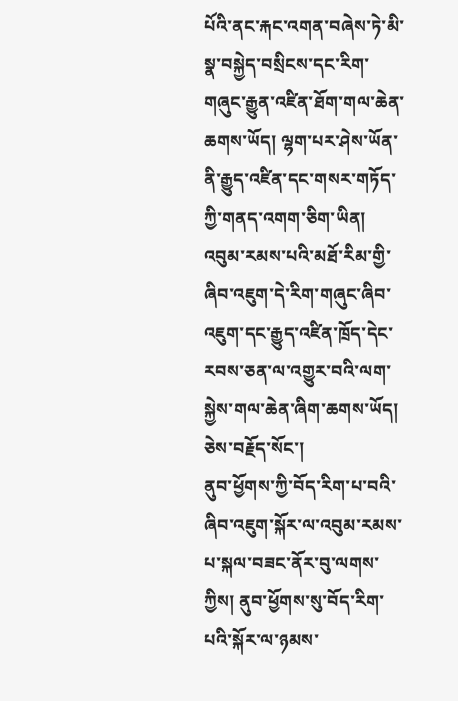པོའི་ནང་རྐང་འགན་བཞེས་ཏེ་མི་སྣ་བསྐྱེད་བསྲིངས་དང་རིག་གཞུང་རྒྱུན་འཛིན་ཐོག་གལ་ཆེན་ཆགས་ཡོད། ལྷག་པར་ཤེས་ཡོན་ནི་རྒྱུད་འཛིན་དང་གསར་གཏོད་ཀྱི་གནད་འགག་ཅིག་ཡིན། འབུམ་རམས་པའི་མཐོ་རིམ་གྱི་ཞིབ་འཇུག་དེ་རིག་གཞུང་ཞིབ་འཇུག་དང་རྒྱུད་འཛིན་ཁྲོད་དེང་རབས་ཅན་ལ་འགྱུར་བའི་ལག་སྐྱེས་གལ་ཆེན་ཞིག་ཆགས་ཡོད། ཅེས་བརྗོད་སོང་།
ནུབ་ཕྱོགས་ཀྱི་བོད་རིག་པ་བའི་ཞིབ་འཇུག་སྐོར་ལ་འབུམ་རམས་པ་སྐལ་བཟང་ནོར་བུ་ལགས་ཀྱིས། ནུབ་ཕྱོགས་སུ་བོད་རིག་པའི་སྐོར་ལ་ཉམས་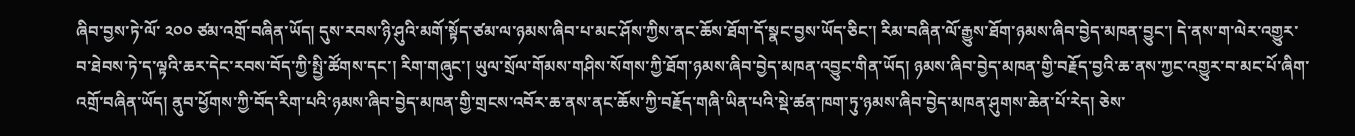ཞིབ་བྱས་ཏེ་ལོ་ ༢༠༠ ཙམ་འགྲོ་བཞིན་ཡོད། དུས་རབས་ཉི་ཤུའི་མགོ་སྟོད་ཙམ་ལ་ཉམས་ཞིབ་པ་མང་ཤོས་ཀྱིས་ནང་ཆོས་ཐོག་དོ་སྣང་བྱས་ཡོད་ཅིང་། རིམ་བཞིན་ལོ་རྒྱུས་ཐོག་ཉམས་ཞིབ་བྱེད་མཁན་བྱུང་། དེ་ནས་ག་ལེར་འགྱུར་བ་ཐེབས་ཏེ་ད་ལྟའི་ཆར་དེང་རབས་བོད་ཀྱི་སྤྱི་ཚོགས་དང་། རིག་གཞུང་། ཡུལ་སྲོལ་གོམས་གཤིས་སོགས་ཀྱི་ཐོག་ཉམས་ཞིབ་བྱེད་མཁན་འབྱུང་གིན་ཡོད། ཉམས་ཞིབ་བྱེད་མཁན་གྱི་བརྗོད་བྱའི་ཆ་ནས་ཀྱང་འགྱུར་བ་མང་པོ་ཞིག་འགྲོ་བཞིན་ཡོད། ནུབ་ཕྱོགས་ཀྱི་བོད་རིག་པའི་ཉམས་ཞིབ་བྱེད་མཁན་གྱི་གྲངས་འབོར་ཆ་ནས་ནང་ཆོས་ཀྱི་བརྗོད་གཞི་ཡིན་པའི་སྡེ་ཚན་ཁག་ཏུ་ཉམས་ཞིབ་བྱེད་མཁན་ཤུགས་ཆེན་པོ་རེད། ཅེས་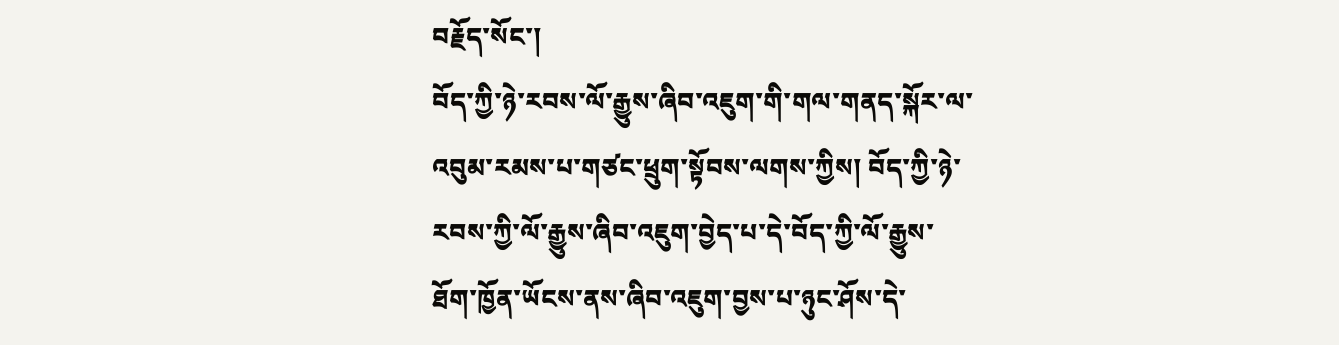བརྗོད་སོང་།
བོད་ཀྱི་ཉེ་རབས་ལོ་རྒྱུས་ཞིབ་འཇུག་གི་གལ་གནད་སྐོར་ལ་འབུམ་རམས་པ་གཙང་ཕྲུག་སྟོབས་ལགས་ཀྱིས། བོད་ཀྱི་ཉེ་རབས་ཀྱི་ལོ་རྒྱུས་ཞིབ་འཇུག་བྱེད་པ་དེ་བོད་ཀྱི་ལོ་རྒྱུས་ཐོག་ཁྱོན་ཡོངས་ནས་ཞིབ་འཇུག་བྱས་པ་ཉུང་ཤོས་དེ་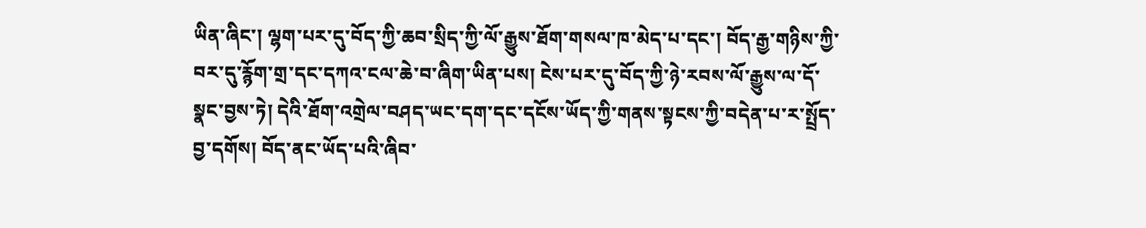ཡིན་ཞིང་། ལྷག་པར་དུ་བོད་ཀྱི་ཆབ་སྲིད་ཀྱི་ལོ་རྒྱུས་ཐོག་གསལ་ཁ་མེད་པ་དང་། བོད་རྒྱ་གཉིས་ཀྱི་བར་དུ་རྙོག་གྲ་དང་དཀའ་ངལ་ཆེ་བ་ཞིག་ཡིན་པས། ངེས་པར་དུ་བོད་ཀྱི་ཉེ་རབས་ལོ་རྒྱུས་ལ་དོ་སྣང་བྱས་ཏེ། དེའི་ཐོག་འགྲེལ་བཤད་ཡང་དག་དང་དངོས་ཡོད་ཀྱི་གནས་སྟངས་ཀྱི་བདེན་པ་ར་སྤྲོད་བྱ་དགོས། བོད་ནང་ཡོད་པའི་ཞིབ་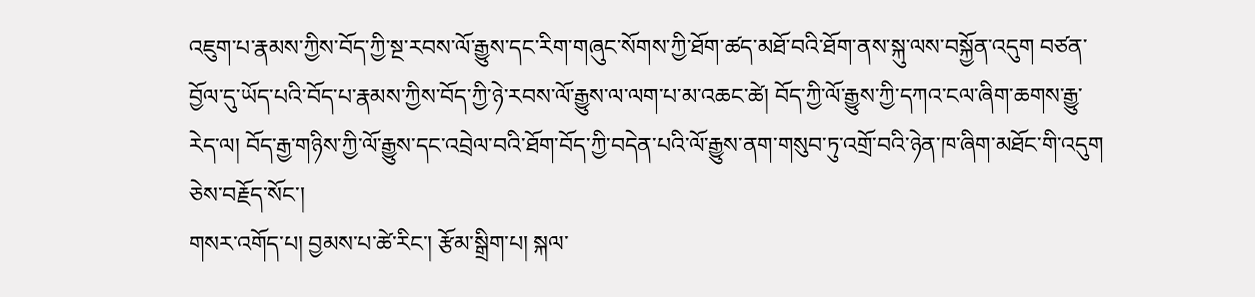འཇུག་པ་རྣམས་ཀྱིས་བོད་ཀྱི་སྔ་རབས་ལོ་རྒྱུས་དང་རིག་གཞུང་སོགས་ཀྱི་ཐོག་ཚད་མཐོ་བའི་ཐོག་ནས་སྐུ་ལས་བསྐྱོན་འདུག བཙན་བྱོལ་དུ་ཡོད་པའི་བོད་པ་རྣམས་ཀྱིས་བོད་ཀྱི་ཉེ་རབས་ལོ་རྒྱུས་ལ་ལག་པ་མ་འཆང་ཚེ། བོད་ཀྱི་ལོ་རྒྱུས་ཀྱི་དཀའ་ངལ་ཞིག་ཆགས་རྒྱུ་རེད་ལ། བོད་རྒྱ་གཉིས་ཀྱི་ལོ་རྒྱུས་དང་འབྲེལ་བའི་ཐོག་བོད་ཀྱི་བདེན་པའི་ལོ་རྒྱུས་ནག་གསུབ་ཏུ་འགྲོ་བའི་ཉེན་ཁ་ཞིག་མཐོང་གི་འདུག ཅེས་བརྗོད་སོང་།
གསར་འགོད་པ། བྱམས་པ་ཚེ་རིང་། རྩོམ་སྒྲིག་པ། སྐལ་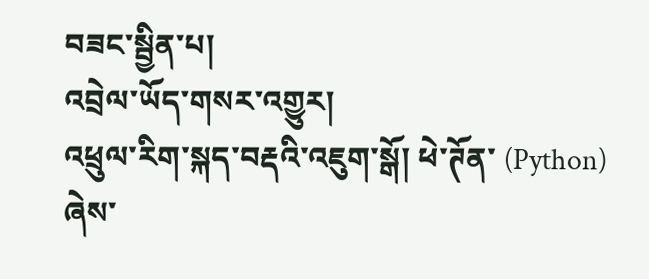བཟང་སྦྱིན་པ།
འབྲེལ་ཡོད་གསར་འགྱུར།
འཕྲུལ་རིག་སྐད་བརྡའི་འཇུག་སྒོ། ཕེ་ཊོན་ (Python) ཞེས་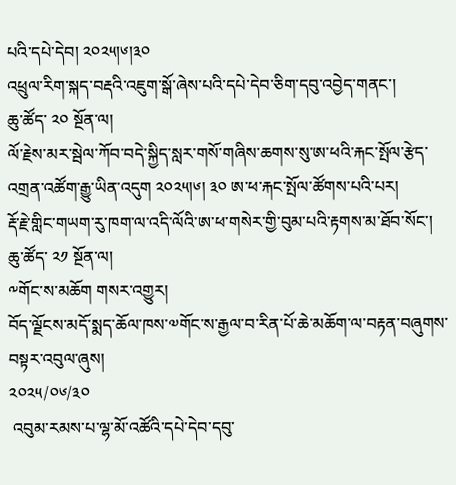པའི་དཔེ་དེབ། ༢༠༢༥།༦།༣༠
འཕྲུལ་རིག་སྐད་བརྡའི་འཇུག་སྒོ་ཞེས་པའི་དཔེ་དེབ་ཅིག་དབུ་འབྱེད་གནང་།
ཆུ་ཚོད་ ༢༠ སྔོན་ལ།
ལོ་རྗེས་མར་སྦེལ་ཀོབ་བདེ་སྐྱིད་སླར་གསོ་གཞིས་ཆགས་སུ་ཨ་ཕའི་རྐང་སྤོལ་རྩེད་འགྲན་འཚོག་རྒྱུ་ཡིན་འདུག ༢༠༢༥།༦། ༣༠ ཨ་ཕ་རྐང་སྤོལ་ཚོགས་པའི་པར།
རྡོ་རྗེ་གླིང་གཡག་རུ་ཁག་ལ་འདི་ལོའི་ཨ་ཕ་གསེར་གྱི་བུམ་པའི་རྟགས་མ་ཐོབ་སོང་།
ཆུ་ཚོད་ ༢༡ སྔོན་ལ།
༸གོང་ས་མཆོག གསར་འགྱུར།
བོད་ལྗོངས་མདོ་སྨད་ཆོལ་ཁས་༧གོང་ས་རྒྱལ་བ་རིན་པོ་ཆེ་མཆོག་ལ་བརྟན་བཞུགས་བསྟར་འབུལ་ཞུས།
༢༠༢༥/༠༦/༣༠
 འབུམ་རམས་པ་ལྷ་མོ་འཚོའི་དཔེ་དེབ་དབུ་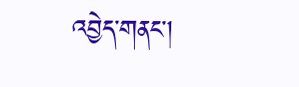འབྱེད་གནང་།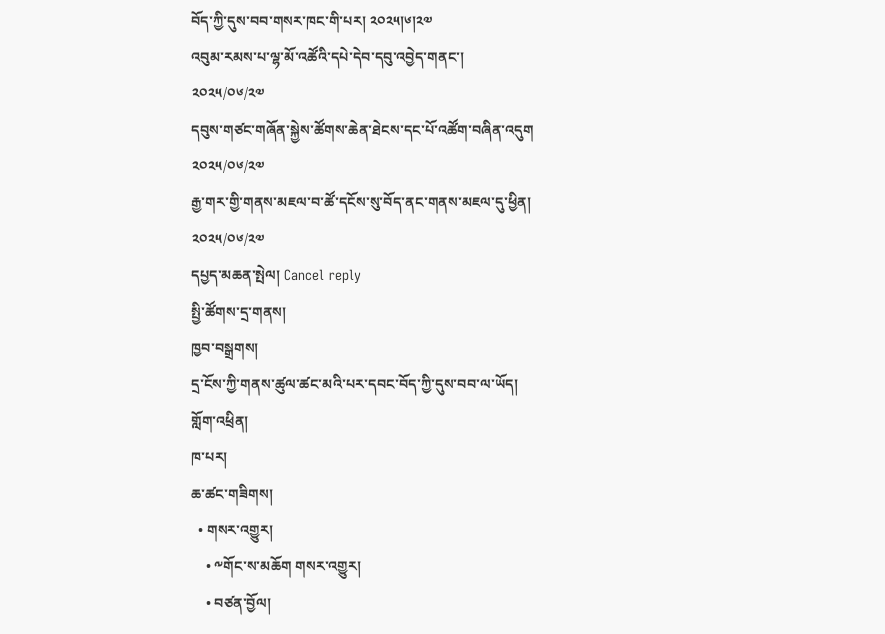བོད་ཀྱི་དུས་བབ་གསར་ཁང་གི་པར། ༢༠༢༥།༦།༢༧
འབུམ་རམས་པ་ལྷ་མོ་འཚོའི་དཔེ་དེབ་དབུ་འབྱེད་གནང་།
༢༠༢༥/༠༦/༢༧
དབུས་གཙང་གཞོན་སྐྱེས་ཚོགས་ཆེན་ཐེངས་དང་པོ་འཚོག་བཞིན་འདུག
༢༠༢༥/༠༦/༢༧
རྒྱ་གར་གྱི་གནས་མཇལ་བ་ཚོ་དངོས་སུ་བོད་ནང་གནས་མཇལ་དུ་ཕྱིན།
༢༠༢༥/༠༦/༢༧
དཔྱད་མཆན་སྤེལ། Cancel reply
སྤྱི་ཚོགས་དྲ་གནས།
ཁྱབ་བསྒྲགས།
དྲ་ངོས་ཀྱི་གནས་ཚུལ་ཚང་མའི་པར་དབང་བོད་ཀྱི་དུས་བབ་ལ་ཡོད།
གློག་འཕྲིན།
ཁ་པར།
ཆ་ཚང་གཟིགས།
  • གསར་འགྱུར།
    • ༸གོང་ས་མཆོག གསར་འགྱུར།
    • བཙན་བྱོལ།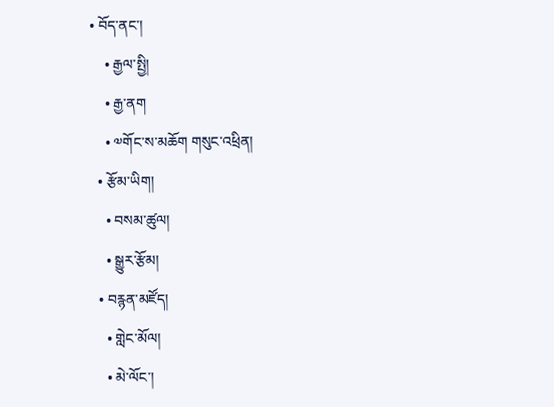• བོད་ནང་།
    • རྒྱལ་སྤྱི།
    • རྒྱ་ནག
    • ༧གོང་ས་མཆོག གསུང་འཕྲིན།
  • རྩོམ་ཡིག།
    • བསམ་ཚུལ།
    • སྒྱུར་རྩོམ།
  • བརྙན་མཛོད།
    • གླེང་མོལ།
    • མེ་ལོང་།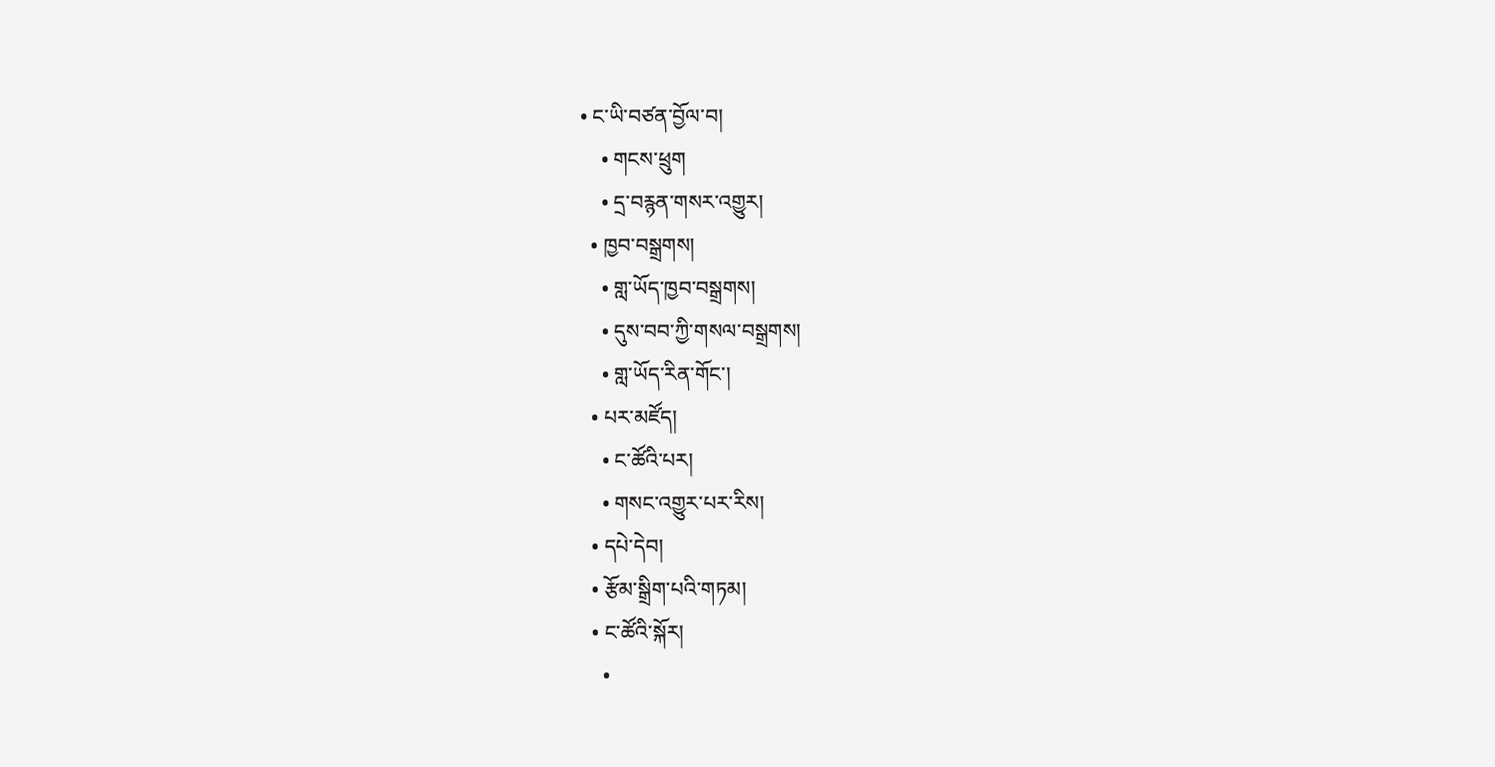• ང་ཡི་བཙན་བྱོལ་བ།
    • གངས་ཕྲུག
    • དྲ་བརྙན་གསར་འགྱུར།
  • ཁྱབ་བསྒྲགས།
    • གླ་ཡོད་ཁྱབ་བསྒྲགས།
    • དུས་བབ་ཀྱི་གསལ་བསྒྲགས།
    • གླ་ཡོད་རིན་གོང་།
  • པར་མཛོད།
    • ང་ཚོའི་པར།
    • གསང་འགྱུར་པར་རིས།
  • དཔེ་དེབ།
  • རྩོམ་སྒྲིག་པའི་གཏམ།
  • ང་ཚོའི་སྐོར།
    •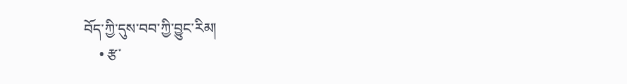བོད་ཀྱི་དུས་བབ་ཀྱི་བྱུང་རིམ།
    • རྩ་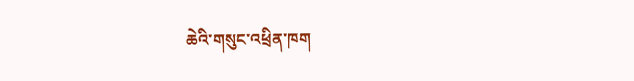ཆེའི་གསུང་འཕྲིན་ཁག